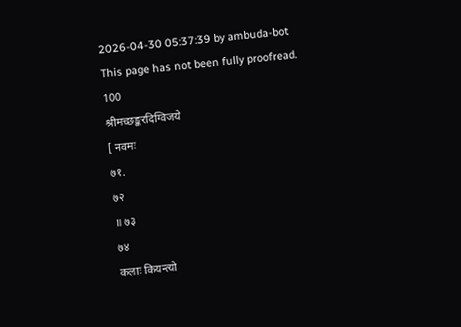2026-04-30 05:37:39 by ambuda-bot
This page has not been fully proofread.
100
श्रीमच्छङ्करदिग्विजये
[ नवमः
७१.
७२
॥ ७३
७४
कलाः कियन्त्यो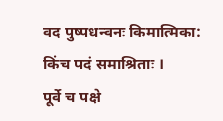वद पुष्पधन्वनः किमात्मिका: किंच पदं समाश्रिताः ।
पूर्वे च पक्षे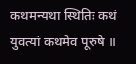कथमन्यथा स्थितिः कथं युवत्यां कथमेव पूरुषे ॥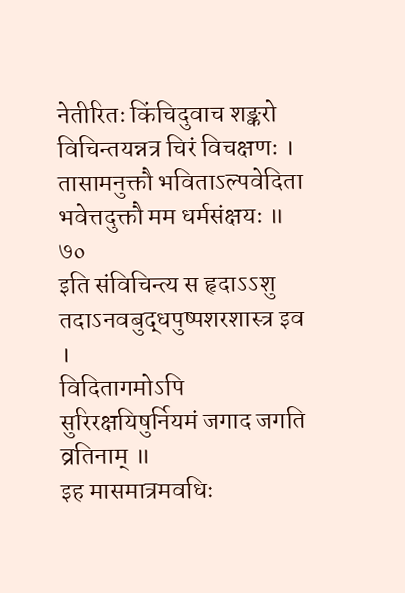नेतीरितः किंचिदुवाच शङ्करो विचिन्तयन्नत्र चिरं विचक्षणः ।
तासामनुक्तौ भविताऽल्पवेदिता भवेत्तदुक्तौ मम धर्मसंक्षयः ॥ ७०
इति संविचिन्त्य स हृदाऽऽशु तदाऽनवबुद्धपुष्पशरशास्त्र इव ।
विदितागमोऽपि सुरिरक्षयिषुर्नियमं जगाद जगति व्रतिनाम् ॥
इह मासमात्रमवधिः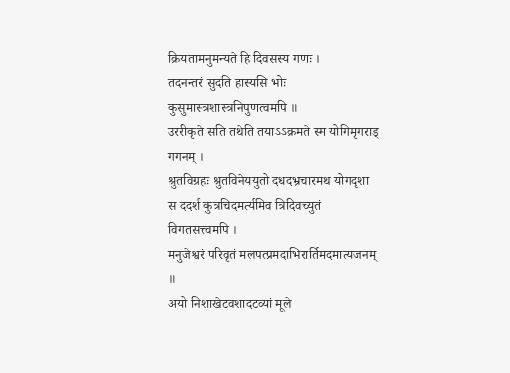क्रियतामनुमन्यते हि दिवसस्य गणः ।
तदनन्तरं सुदति हास्यसि भोः कुसुमास्त्रशास्त्रनिपुणत्वमपि ॥
उररीकृते सति तथेति तयाऽऽक्रमते स्म योगिमृगराड् गगनम् ।
श्रुतविग्रहः श्रुतविनेययुतो दधदभ्रचारमथ योगदृशा
स ददर्श कुत्रचिदमर्त्यमिव त्रिदिवच्युतं विगतसत्त्वमपि ।
मनुजेश्वरं परिवृतं मलपत्प्रमदाभिरार्तिमदमात्यजनम् ॥
अयो निशाखेटवशादटव्यां मूले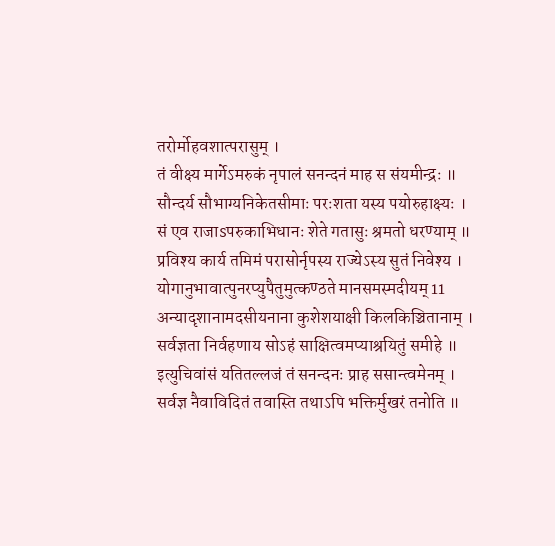तरोर्मोहवशात्परासुम् ।
तं वीक्ष्य मार्गेऽमरुकं नृपालं सनन्दनं माह स संयमीन्द्रः ॥
सौन्दर्य सौभाग्यनिकेतसीमाः परःशता यस्य पयोरुहाक्ष्यः ।
सं एव राजाsपरुकाभिधानः शेते गतासुः श्रमतो धरण्याम् ॥
प्रविश्य कार्य तमिमं परासोर्नृपस्य राज्येऽस्य सुतं निवेश्य ।
योगानुभावात्पुनरप्युपैतुमुत्कण्ठते मानसमस्मदीयम् 11
अन्यादृशानामदसीयनाना कुशेशयाक्षी किलकिञ्चितानाम् ।
सर्वज्ञता निर्वहणाय सोऽहं साक्षित्वमप्याश्रयितुं समीहे ॥
इत्युचिवांसं यतितल्लजं तं सनन्दनः प्राह ससान्त्वमेनम् ।
सर्वज्ञ नैवाविदितं तवास्ति तथाऽपि भक्तिर्मुखरं तनोति ॥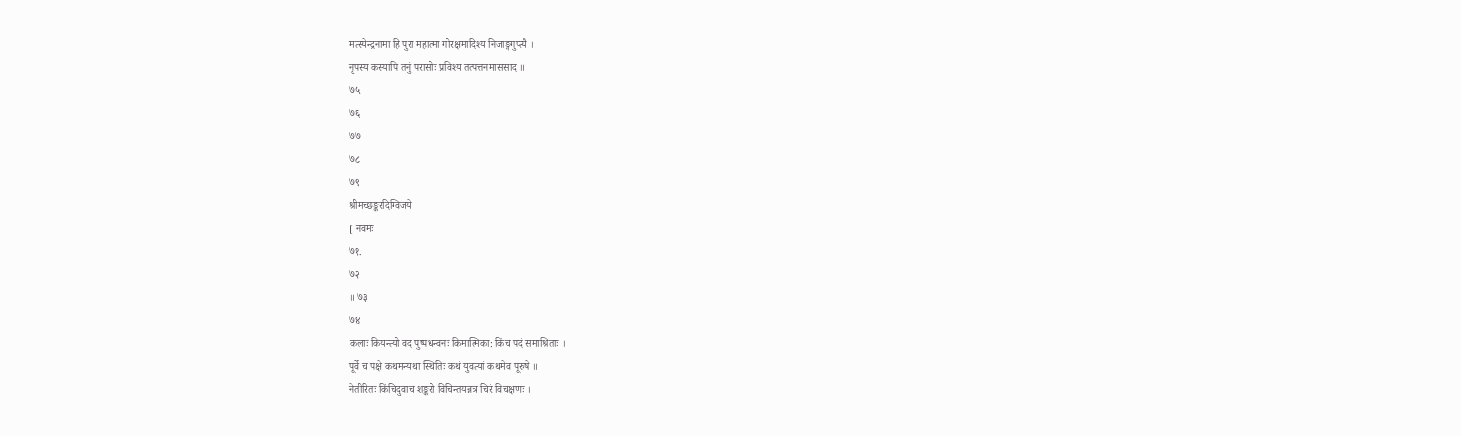मत्स्येन्द्रनामा हि पुरा महात्मा गोरक्षमादिश्य निजाङ्गगुप्त्यै ।
नृपस्य कस्यापि तनुं परासोः प्रविश्य तत्पत्तनमाससाद ॥
७५
७६
७७
७८
७९
श्रीमच्छङ्करदिग्विजये
[ नवमः
७१.
७२
॥ ७३
७४
कलाः कियन्त्यो वद पुष्पधन्वनः किमात्मिका: किंच पदं समाश्रिताः ।
पूर्वे च पक्षे कथमन्यथा स्थितिः कथं युवत्यां कथमेव पूरुषे ॥
नेतीरितः किंचिदुवाच शङ्करो विचिन्तयन्नत्र चिरं विचक्षणः ।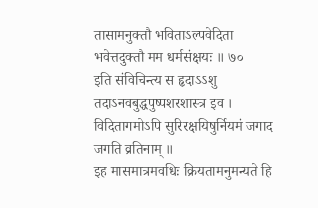तासामनुक्तौ भविताऽल्पवेदिता भवेत्तदुक्तौ मम धर्मसंक्षयः ॥ ७०
इति संविचिन्त्य स हृदाऽऽशु तदाऽनवबुद्धपुष्पशरशास्त्र इव ।
विदितागमोऽपि सुरिरक्षयिषुर्नियमं जगाद जगति व्रतिनाम् ॥
इह मासमात्रमवधिः क्रियतामनुमन्यते हि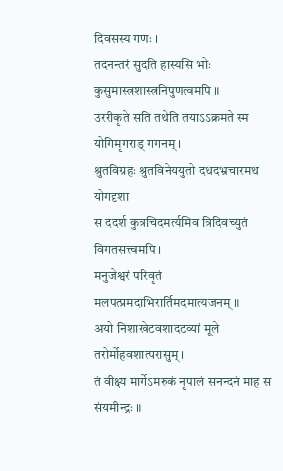दिवसस्य गणः ।
तदनन्तरं सुदति हास्यसि भोः कुसुमास्त्रशास्त्रनिपुणत्वमपि ॥
उररीकृते सति तथेति तयाऽऽक्रमते स्म योगिमृगराड् गगनम् ।
श्रुतविग्रहः श्रुतविनेययुतो दधदभ्रचारमथ योगदृशा
स ददर्श कुत्रचिदमर्त्यमिव त्रिदिवच्युतं विगतसत्त्वमपि ।
मनुजेश्वरं परिवृतं मलपत्प्रमदाभिरार्तिमदमात्यजनम् ॥
अयो निशाखेटवशादटव्यां मूले तरोर्मोहवशात्परासुम् ।
तं वीक्ष्य मार्गेऽमरुकं नृपालं सनन्दनं माह स संयमीन्द्रः ॥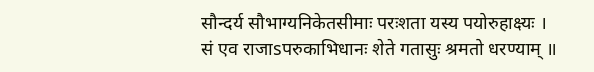सौन्दर्य सौभाग्यनिकेतसीमाः परःशता यस्य पयोरुहाक्ष्यः ।
सं एव राजाsपरुकाभिधानः शेते गतासुः श्रमतो धरण्याम् ॥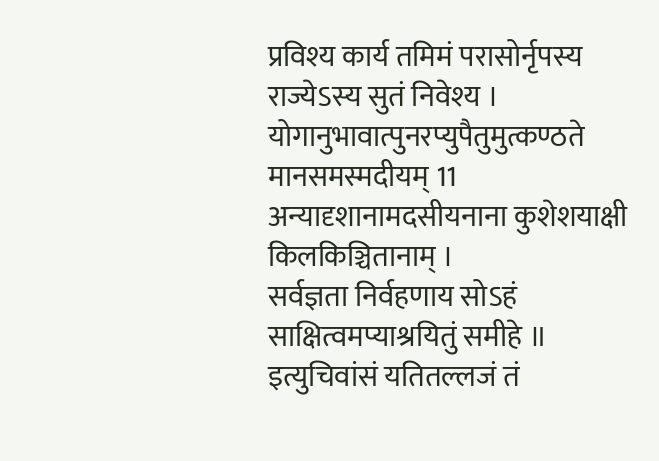प्रविश्य कार्य तमिमं परासोर्नृपस्य राज्येऽस्य सुतं निवेश्य ।
योगानुभावात्पुनरप्युपैतुमुत्कण्ठते मानसमस्मदीयम् 11
अन्यादृशानामदसीयनाना कुशेशयाक्षी किलकिञ्चितानाम् ।
सर्वज्ञता निर्वहणाय सोऽहं साक्षित्वमप्याश्रयितुं समीहे ॥
इत्युचिवांसं यतितल्लजं तं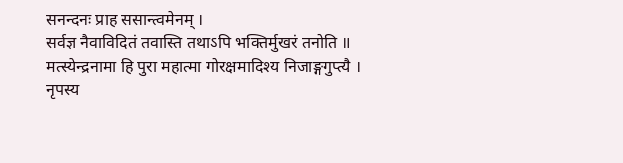सनन्दनः प्राह ससान्त्वमेनम् ।
सर्वज्ञ नैवाविदितं तवास्ति तथाऽपि भक्तिर्मुखरं तनोति ॥
मत्स्येन्द्रनामा हि पुरा महात्मा गोरक्षमादिश्य निजाङ्गगुप्त्यै ।
नृपस्य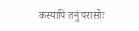कस्यापि तनुं परासोः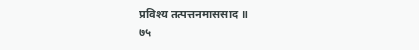प्रविश्य तत्पत्तनमाससाद ॥
७५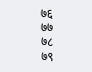७६
७७
७८
७९